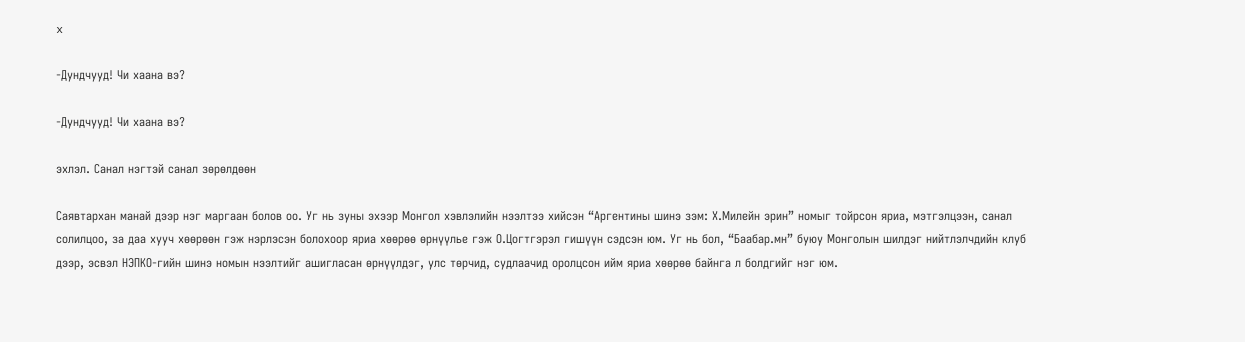x

-Дундчууд! Чи хаана вэ?

-Дундчууд! Чи хаана вэ?

эхлэл. Санал нэгтэй санал зөрөлдөөн

Саявтархан манай дээр нэг маргаан болов оо. Уг нь зуны эхээр Монгол хэвлэлийн нээлтээ хийсэн “Аргентины шинэ зэм: Х.Милейн эрин” номыг тойрсон яриа, мэтгэлцээн, санал солилцоо, за даа хууч хөөрөөн гэж нэрлэсэн болохоор яриа хөөрөө өрнүүлье гэж О.Цогтгэрэл гишүүн сэдсэн юм. Уг нь бол, “Баабар.мн” буюу Монголын шилдэг нийтлэлчдийн клуб дээр, эсвэл НЭПКО-гийн шинэ номын нээлтийг ашигласан өрнүүлдэг, улс төрчид, судлаачид оролцсон ийм яриа хөөрөө байнга л болдгийг нэг юм.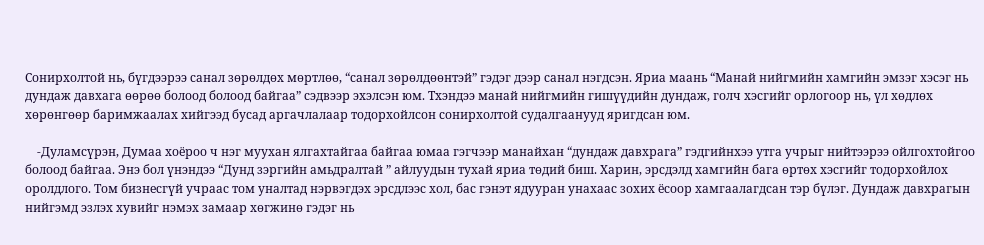Сонирхолтой нь, бүгдээрээ санал зөрөлдөх мөртлөө, “санал зөрөлдөөнтэй” гэдэг дээр санал нэгдсэн. Яриа маань “Манай нийгмийн хамгийн эмзэг хэсэг нь дундаж давхага өөрөө болоод болоод байгаа” сэдвээр эхэлсэн юм. Tхэндээ манай нийгмийн гишүүдийн дундаж, голч хэсгийг орлогоор нь, үл хөдлөх хөрөнгөөр баримжаалах хийгээд бусад аргачлалаар тодорхойлсон сонирхолтой судалгаанууд яригдсан юм.

    -Дуламсүрэн, Думаа хоёроо ч нэг муухан ялгахтайгаа байгаа юмаа гэгчээр манайхан “дундаж давхрага” гэдгийнхээ утга учрыг нийтээрээ ойлгохтойгоо болоод байгаа. Энэ бол үнэндээ “Дунд зэргийн амьдралтай ” айлуудын тухай яриа төдий биш. Харин, эрсдэлд хамгийн бага өртөх хэсгийг тодорхойлох оролдлого. Том бизнесгүй учраас том уналтад нэрвэгдэх эрсдлээс хол, бас гэнэт ядууран унахаас зохих ёсоор хамгаалагдсан тэр бүлэг. Дундаж давхрагын нийгэмд эзлэх хувийг нэмэх замаар хөгжинө гэдэг нь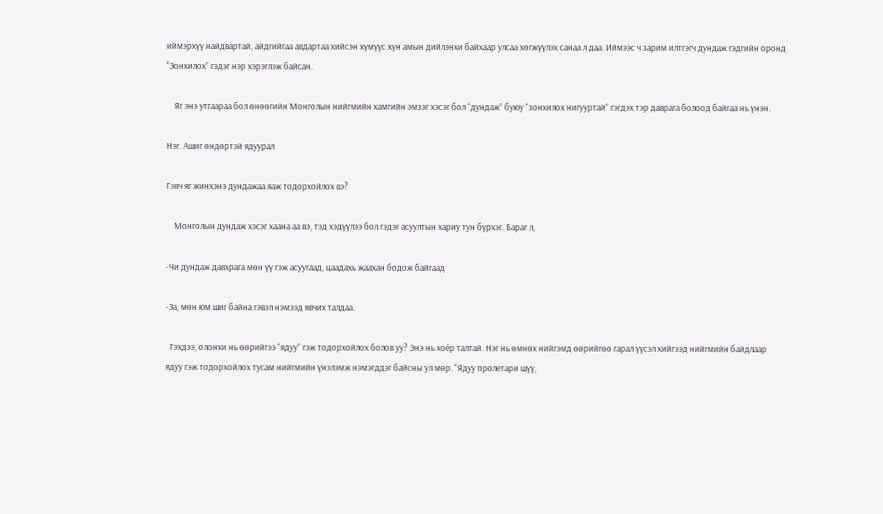иймэрхүү найдвартай, айдгийгаа авдартаа хийсэн хүмүүс хүн амын дийлэнхи байхаар улсаа хөгжүүлэх санаа л даа. Иймээс ч зарим илтгэгч дундаж гэдгийн оронд “Зонхилох” гэдэг нэр хэрэглэж байсан.

    Яг энэ утгаараа бол өнөөгийн Монголын нийгмийн хамгийн эмзэг хэсэг бол “дундаж” буюу “зонхилох нигууртай” гэгдэх тэр даврага болоод байгаа нь үнэн.

Нэг. Ашиг өндөртэй ядуурал

Гэвч яг жинхэнэ дундажаа яаж тодорхойлох вэ?

    Монголын дундаж хэсэг хаана аа вэ, тэд хэдүүлээ бол гэдэг асуултын хариу тун бүрхэг. Бараг л,

-Чи дундаж давхрага мөн үү гэж асуугаад, цаадахь жаахан бодож байгаад

-За, мөн юм шиг байна гэвэл нэмээд явчих талдаа.

  Гэхдээ, олонхи нь өөрийгээ “ядуу” гэж тодорхойлох болов уу? Энэ нь хоёр талтай. Нэг нь өмнөх нийгэмд өөрийгөө гарал үүсэл хийгээд нийгмийн байдлаар ядуу гэж тодорхойлох тусам нийгмийн үнэлэмж нэмэгддэг байсны ул мөр. “Ядуу пролетари шүү,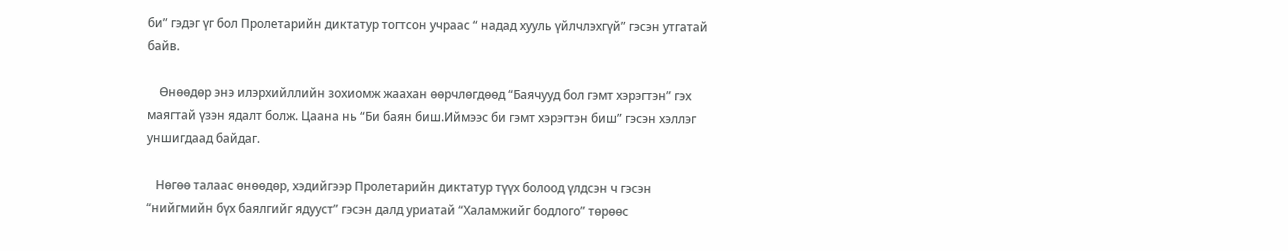би” гэдэг үг бол Пролетарийн диктатур тогтсон учраас “ надад хууль үйлчлэхгүй” гэсэн утгатай байв.

    Өнөөдөр энэ илэрхийллийн зохиомж жаахан өөрчлөгдөөд “Баячууд бол гэмт хэрэгтэн” гэх маягтай үзэн ядалт болж. Цаана нь “Би баян биш.Иймээс би гэмт хэрэгтэн биш” гэсэн хэллэг уншигдаад байдаг.

   Нөгөө талаас өнөөдөр, хэдийгээр Пролетарийн диктатур түүх болоод үлдсэн ч гэсэн “нийгмийн бүх баялгийг ядууст” гэсэн далд уриатай “Халамжийг бодлого” төрөөс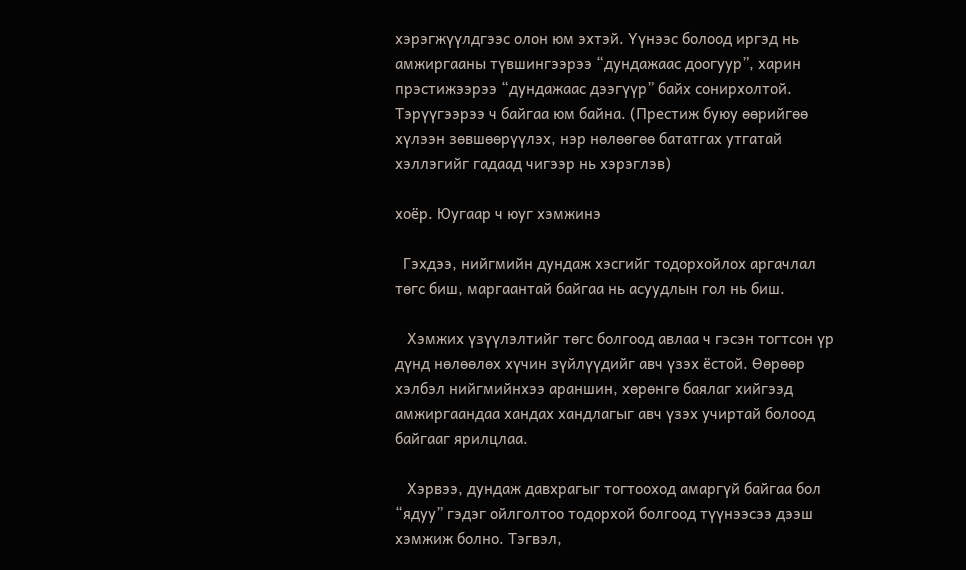хэрэгжүүлдгээс олон юм эхтэй. Үүнээс болоод иргэд нь амжиргааны түвшингээрээ “дундажаас доогуур”, харин прэстижээрээ “дундажаас дээгүүр” байх сонирхолтой. Тэрүүгээрээ ч байгаа юм байна. (Престиж буюу өөрийгөө хүлээн зөвшөөрүүлэх, нэр нөлөөгөө бататгах утгатай хэллэгийг гадаад чигээр нь хэрэглэв)

хоёр. Юугаар ч юуг хэмжинэ

  Гэхдээ, нийгмийн дундаж хэсгийг тодорхойлох аргачлал төгс биш, маргаантай байгаа нь асуудлын гол нь биш.

   Хэмжих үзүүлэлтийг төгс болгоод авлаа ч гэсэн тогтсон үр дүнд нөлөөлөх хүчин зүйлүүдийг авч үзэх ёстой. Өөрөөр хэлбэл нийгмийнхээ араншин, хөрөнгө баялаг хийгээд амжиргаандаа хандах хандлагыг авч үзэх учиртай болоод байгааг ярилцлаа.

   Хэрвээ, дундаж давхрагыг тогтооход амаргүй байгаа бол “ядуу” гэдэг ойлголтоо тодорхой болгоод түүнээсээ дээш хэмжиж болно. Тэгвэл,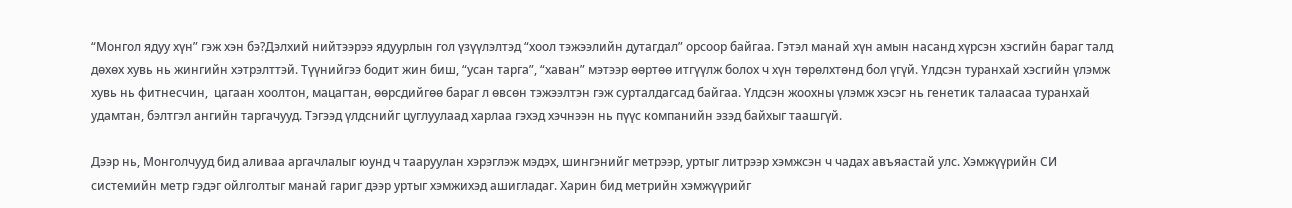“Монгол ядуу хүн” гэж хэн бэ?Дэлхий нийтээрээ ядуурлын гол үзүүлэлтэд “хоол тэжээлийн дутагдал” орсоор байгаа. Гэтэл манай хүн амын насанд хүрсэн хэсгийн бараг талд дөхөх хувь нь жингийн хэтрэлттэй. Түүнийгээ бодит жин биш, “усан тарга”, “хаван” мэтээр өөртөө итгүүлж болох ч хүн төрөлхтөнд бол үгүй. Үлдсэн туранхай хэсгийн үлэмж хувь нь фитнесчин,  цагаан хоолтон, мацагтан, өөрсдийгөө бараг л өвсөн тэжээлтэн гэж сурталдагсад байгаа. Үлдсэн жоохны үлэмж хэсэг нь генетик талаасаа туранхай удамтан, бэлтгэл ангийн таргачууд. Тэгээд үлдснийг цуглуулаад харлаа гэхэд хэчнээн нь пүүс компанийн эзэд байхыг таашгүй.

Дээр нь, Монголчууд бид аливаа аргачлалыг юунд ч тааруулан хэрэглэж мэдэх, шингэнийг метрээр, уртыг литрээр хэмжсэн ч чадах авъяастай улс. Хэмжүүрийн СИ системийн метр гэдэг ойлголтыг манай гариг дээр уртыг хэмжихэд ашигладаг. Харин бид метрийн хэмжүүрийг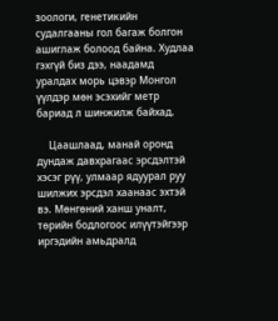зоологи, генетикийн судалгааны гол багаж болгон ашиглаж болоод байна. Худлаа гэхгүй биз дээ, наадамд уралдах морь цэвэр Монгол үүлдэр мөн эсэхийг метр бариад л шинжилж байхад.

    Цаашлаад, манай оронд дундаж давхрагаас эрсдэлтэй хэсэг рүү, улмаар ядуурал руу шилжих эрсдэл хаанаас эхтэй вэ. Мөнгөний ханш уналт, төрийн бодлогоос илүүтэйгээр иргэдийн амьдралд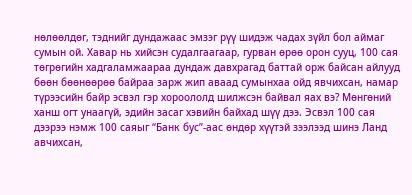нөлөөлдөг, тэднийг дундажаас эмзэг рүү шидэж чадах зүйл бол аймаг сумын ой. Хавар нь хийсэн судалгаагаар, гурван өрөө орон сууц, 100 сая төгрөгийн хадгаламжаараа дундаж давхрагад баттай орж байсан айлууд бөөн бөөнөөрөө байраа зарж жип аваад сумынхаа ойд явчихсан, намар түрээсийн байр эсвэл гэр хороололд шилжсэн байвал яах вэ? Мөнгөний ханш огт унаагүй, эдийн засаг хэвийн байхад шүү дээ. Эсвэл 100 сая дээрээ нэмж 100 саяыг “Банк бус”-аас өндөр хүүтэй зээлээд шинэ Ланд авчихсан,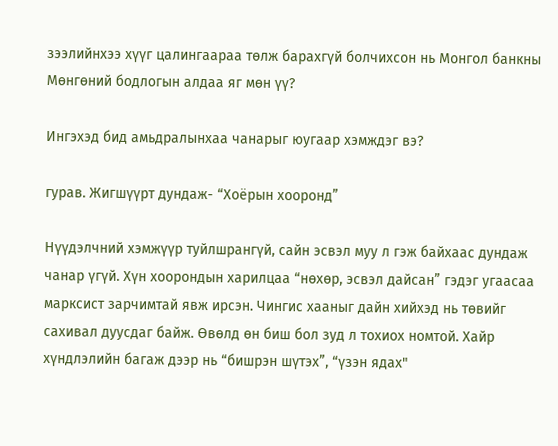зээлийнхээ хүүг цалингаараа төлж барахгүй болчихсон нь Монгол банкны Мөнгөний бодлогын алдаа яг мөн үү?

Ингэхэд бид амьдралынхаа чанарыг юугаар хэмждэг вэ?

гурав. Жигшүүрт дундаж- “Хоёрын хооронд”

Нүүдэлчний хэмжүүр туйлшрангүй, сайн эсвэл муу л гэж байхаас дундаж чанар үгүй. Хүн хоорондын харилцаа “нөхөр, эсвэл дайсан” гэдэг угаасаа марксист зарчимтай явж ирсэн. Чингис хааныг дайн хийхэд нь төвийг сахивал дуусдаг байж. Өвөлд өн биш бол зуд л тохиох номтой. Хайр хүндлэлийн багаж дээр нь “бишрэн шүтэх”, “үзэн ядах"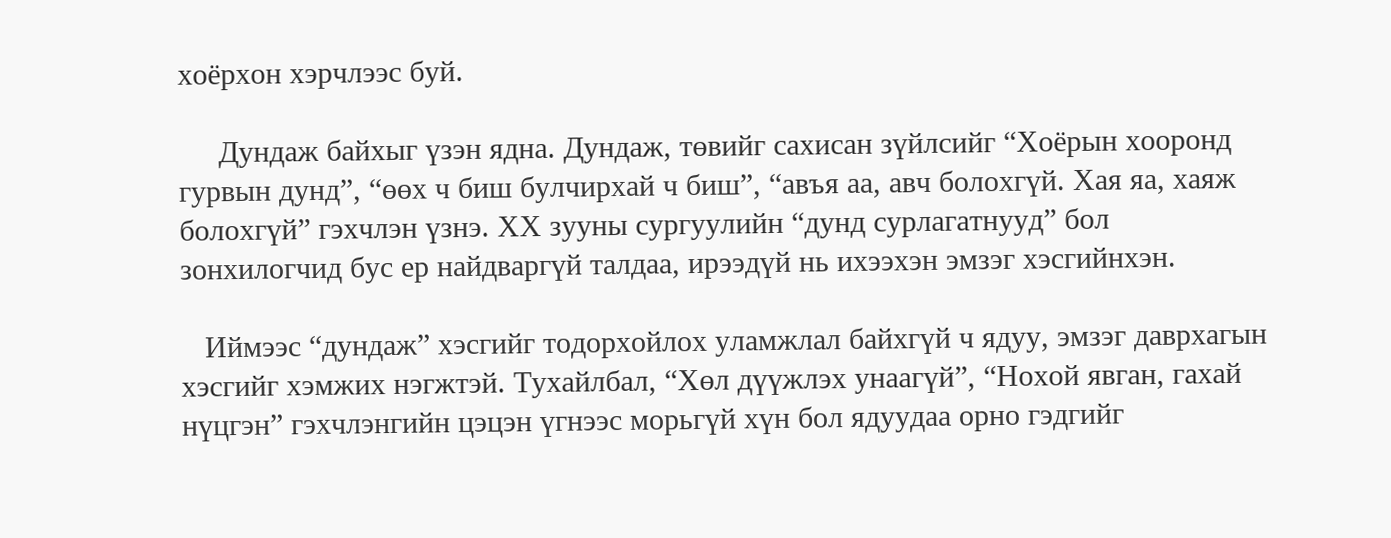хоёрхон хэрчлээс буй.

     Дундаж байхыг үзэн ядна. Дундаж, төвийг сахисан зүйлсийг “Хоёрын хооронд гурвын дунд”, “өөх ч биш булчирхай ч биш”, “авъя аа, авч болохгүй. Хая яа, хаяж болохгүй” гэхчлэн үзнэ. ХХ зууны сургуулийн “дунд сурлагатнууд” бол зонхилогчид бус ер найдваргүй талдаа, ирээдүй нь ихээхэн эмзэг хэсгийнхэн.

   Иймээс “дундаж” хэсгийг тодорхойлох уламжлал байхгүй ч ядуу, эмзэг даврхагын хэсгийг хэмжих нэгжтэй. Тухайлбал, “Хөл дүүжлэх унаагүй”, “Нохой явган, гахай нүцгэн” гэхчлэнгийн цэцэн үгнээс морьгүй хүн бол ядуудаа орно гэдгийг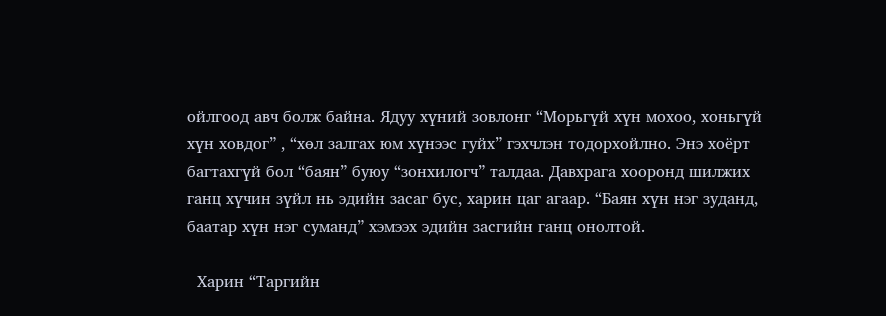ойлгоод авч болж байна. Ядуу хүний зовлонг “Морьгүй хүн мохоо, хоньгүй хүн ховдог” , “хөл залгах юм хүнээс гуйх” гэхчлэн тодорхойлно. Энэ хоёрт багтахгүй бол “баян” буюу “зонхилогч” талдаа. Давхрага хооронд шилжих ганц хүчин зүйл нь эдийн засаг бус, харин цаг агаар. “Баян хүн нэг зуданд, баатар хүн нэг суманд” хэмээх эдийн засгийн ганц онолтой.

  Харин “Таргийн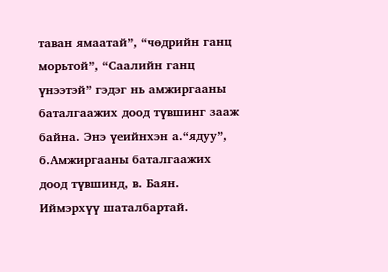таван ямаатай”, “чөдрийн ганц морьтой”, “Саалийн ганц үнээтэй” гэдэг нь амжиргааны баталгаажих доод түвшинг зааж байна. Энэ үеийнхэн а.“ядуу”, б.Амжиргааны баталгаажих доод түвшинд, в. Баян. Иймэрхүү шаталбартай.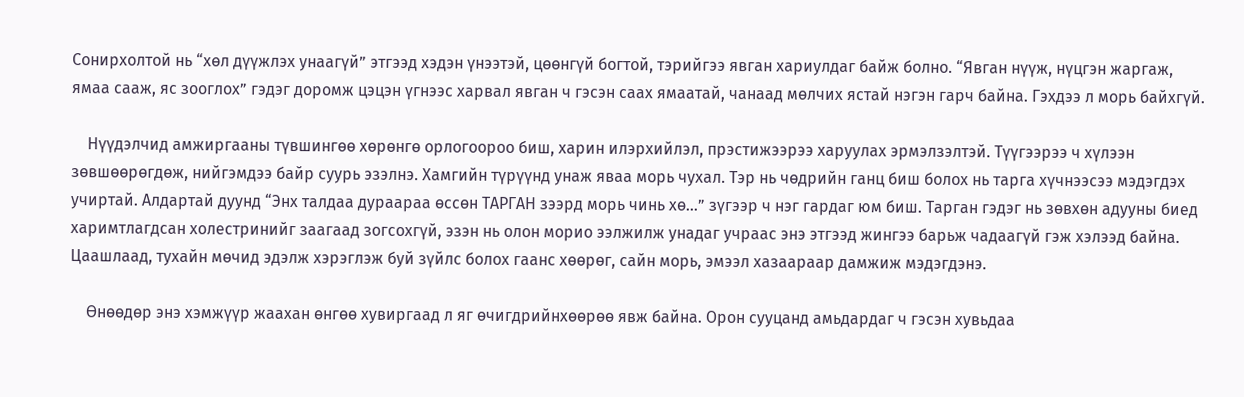Сонирхолтой нь “хөл дүүжлэх унаагүй” этгээд хэдэн үнээтэй, цөөнгүй богтой, тэрийгээ явган хариулдаг байж болно. “Явган нүүж, нүцгэн жаргаж, ямаа сааж, яс зооглох” гэдэг доромж цэцэн үгнээс харвал явган ч гэсэн саах ямаатай, чанаад мөлчих ястай нэгэн гарч байна. Гэхдээ л морь байхгүй.

    Нүүдэлчид амжиргааны түвшингөө хөрөнгө орлогоороо биш, харин илэрхийлэл, прэстижээрээ харуулах эрмэлзэлтэй. Түүгээрээ ч хүлээн зөвшөөрөгдөж, нийгэмдээ байр суурь эзэлнэ. Хамгийн түрүүнд унаж яваа морь чухал. Тэр нь чөдрийн ганц биш болох нь тарга хүчнээсээ мэдэгдэх учиртай. Алдартай дуунд “Энх талдаа дураараа өссөн ТАРГАН зээрд морь чинь хө...” зүгээр ч нэг гардаг юм биш. Тарган гэдэг нь зөвхөн адууны биед харимтлагдсан холестринийг заагаад зогсохгүй, эзэн нь олон морио ээлжилж унадаг учраас энэ этгээд жингээ барьж чадаагүй гэж хэлээд байна. Цаашлаад, тухайн мөчид эдэлж хэрэглэж буй зүйлс болох гаанс хөөрөг, сайн морь, эмээл хазаараар дамжиж мэдэгдэнэ.

    Өнөөдөр энэ хэмжүүр жаахан өнгөө хувиргаад л яг өчигдрийнхөөрөө явж байна. Орон сууцанд амьдардаг ч гэсэн хувьдаа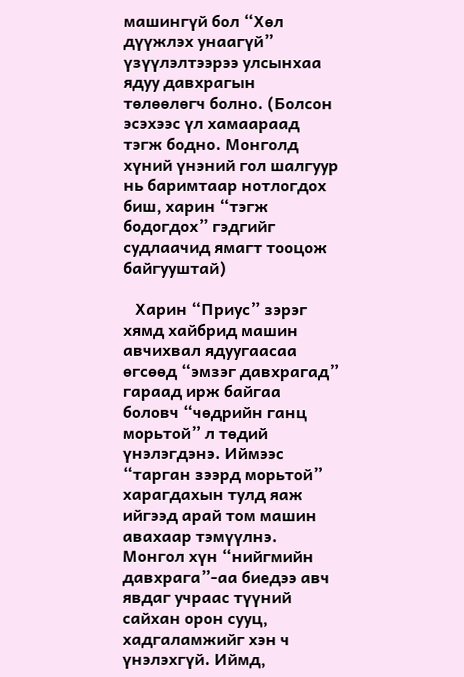машингүй бол “Хөл дүүжлэх унаагүй” үзүүлэлтээрээ улсынхаа ядуу давхрагын төлөөлөгч болно. (Болсон эсэхээс үл хамаараад тэгж бодно. Монголд хүний үнэний гол шалгуур нь баримтаар нотлогдох биш, харин “тэгж бодогдох” гэдгийг судлаачид ямагт тооцож байгууштай)

   Харин “Приус” зэрэг хямд хайбрид машин авчихвал ядуугаасаа өгсөөд “эмзэг давхрагад” гараад ирж байгаа боловч “чөдрийн ганц морьтой” л төдий үнэлэгдэнэ. Иймээс “тарган зээрд морьтой” харагдахын тулд яаж ийгээд арай том машин авахаар тэмүүлнэ. Монгол хүн “нийгмийн давхрага”-аа биедээ авч явдаг учраас түүний сайхан орон сууц, хадгаламжийг хэн ч үнэлэхгүй. Иймд,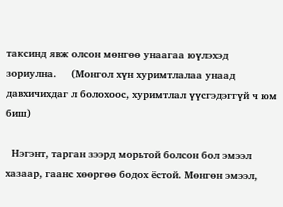таксинд явж олсон мөнгөө унаагаа юүлэхэд зориулна.     (Монгол хүн хуримтлалаа унаад давхичихдаг л болохоос, хуримтлал үүсгэдэггүй ч юм биш)

  Нэгэнт, тарган зээрд морьтой болсон бол эмээл хазаар, гаанс хөөргөө бодох ёстой. Мөнгөн эмээл,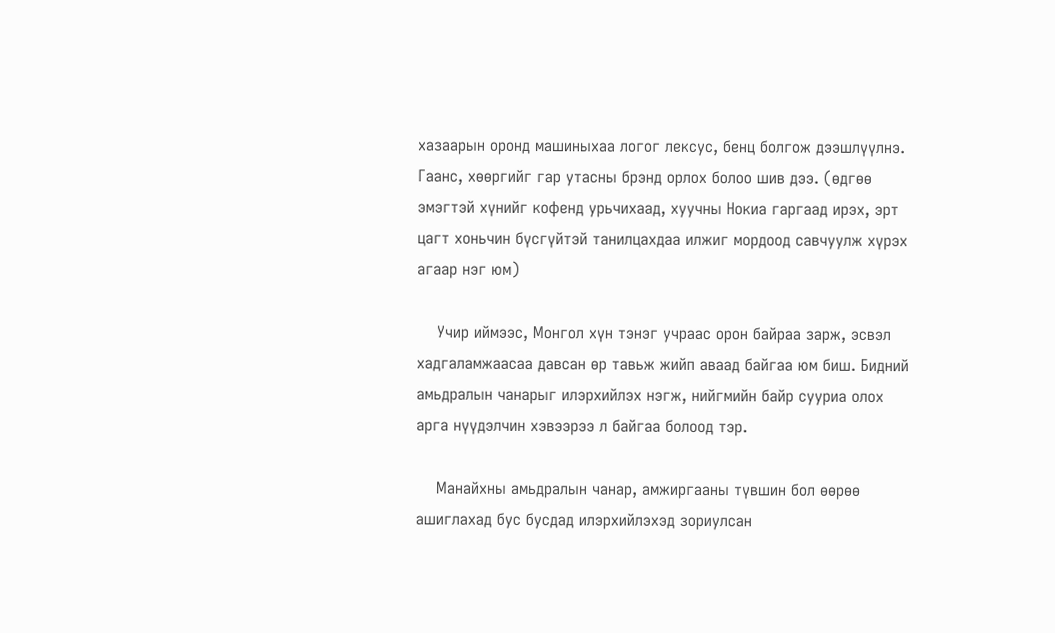хазаарын оронд машиныхаа логог лексус, бенц болгож дээшлүүлнэ. Гаанс, хөөргийг гар утасны брэнд орлох болоо шив дээ. (өдгөө эмэгтэй хүнийг кофенд урьчихаад, хуучны Нокиа гаргаад ирэх, эрт цагт хоньчин бүсгүйтэй танилцахдаа илжиг мордоод савчуулж хүрэх агаар нэг юм)

    Учир иймээс, Монгол хүн тэнэг учраас орон байраа зарж, эсвэл хадгаламжаасаа давсан өр тавьж жийп аваад байгаа юм биш. Бидний амьдралын чанарыг илэрхийлэх нэгж, нийгмийн байр сууриа олох арга нүүдэлчин хэвээрээ л байгаа болоод тэр.

    Манайхны амьдралын чанар, амжиргааны түвшин бол өөрөө ашиглахад бус бусдад илэрхийлэхэд зориулсан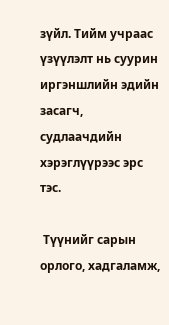зүйл. Тийм учраас үзүүлэлт нь суурин иргэншлийн эдийн засагч, судлаачдийн хэрэглүүрээс эрс тэс.

 Түүнийг сарын орлого, хадгаламж,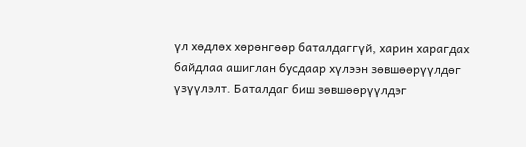үл хөдлөх хөрөнгөөр баталдаггүй, харин харагдах байдлаа ашиглан бусдаар хүлээн зөвшөөрүүлдөг үзүүлэлт. Баталдаг биш зөвшөөрүүлдэг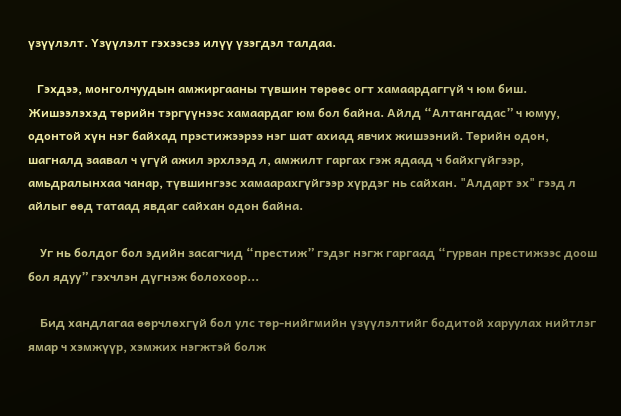үзүүлэлт. Үзүүлэлт гэхээсээ илүү үзэгдэл талдаа.

   Гэхдээ, монголчуудын амжиргааны түвшин төрөөс огт хамаардаггүй ч юм биш. Жишээлэхэд төрийн тэргүүнээс хамаардаг юм бол байна. Айлд “Алтангадас” ч юмуу, одонтой хүн нэг байхад прэстижээрээ нэг шат ахиад явчих жишээний. Төрийн одон, шагналд заавал ч үгүй ажил эрхлээд л, амжилт гаргах гэж ядаад ч байхгүйгээр, амьдралынхаа чанар, түвшингээс хамаарахгүйгээр хүрдэг нь сайхан. "Алдарт эх" гээд л айлыг өөд татаад явдаг сайхан одон байна.

    Уг нь болдог бол эдийн засагчид “престиж” гэдэг нэгж гаргаад “гурван престижээс доош бол ядуу” гэхчлэн дүгнэж болохоор...

    Бид хандлагаа өөрчлөхгүй бол улс төр-нийгмийн үзүүлэлтийг бодитой харуулах нийтлэг ямар ч хэмжүүр, хэмжих нэгжтэй болж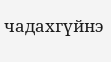чадахгүйнэ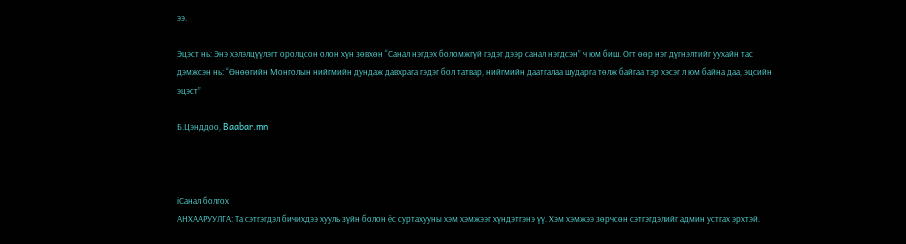ээ.

Эцэст нь: Энэ хэлэлцүүлэгт оролцсон олон хүн зөвхөн “Санал нэгдэх боломжгүй гэдэг дээр санал нэгдсэн” ч юм биш. Огт өөр нэг дүгнэлтийг уухайн тас дэмжсэн нь: “Өнөөгийн Монголын нийгмийн дундаж давхрага гэдэг бол татвар, нийгмийн даатгалаа шударга төлж байгаа тэр хэсэг л юм байна даа, эцсийн эцэст”

Б.Цэнддоо, Baabar.mn



iСанал болгох
АНХААРУУЛГА: Та сэтгэгдэл бичихдээ хууль зүйн болон ёс суртахууны хэм хэмжээг хүндэтгэнэ үү. Хэм хэмжээ зөрчсөн сэтгэгдэлийг админ устгах эрхтэй.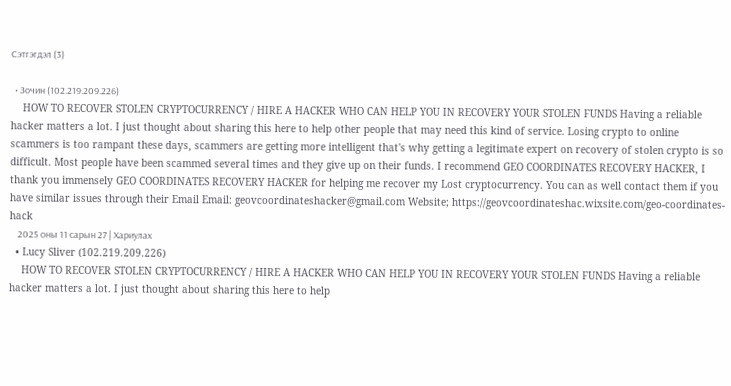Сэтгэгдэл (3)

  • Зочин (102.219.209.226)
    HOW TO RECOVER STOLEN CRYPTOCURRENCY / HIRE A HACKER WHO CAN HELP YOU IN RECOVERY YOUR STOLEN FUNDS Having a reliable hacker matters a lot. I just thought about sharing this here to help other people that may need this kind of service. Losing crypto to online scammers is too rampant these days, scammers are getting more intelligent that's why getting a legitimate expert on recovery of stolen crypto is so difficult. Most people have been scammed several times and they give up on their funds. I recommend GEO COORDINATES RECOVERY HACKER, I thank you immensely GEO COORDINATES RECOVERY HACKER for helping me recover my Lost cryptocurrency. You can as well contact them if you have similar issues through their Email Email: geovcoordinateshacker@gmail.com Website; https://geovcoordinateshac.wixsite.com/geo-coordinates-hack
    2025 оны 11 сарын 27 | Хариулах
  • Lucy Sliver (102.219.209.226)
    HOW TO RECOVER STOLEN CRYPTOCURRENCY / HIRE A HACKER WHO CAN HELP YOU IN RECOVERY YOUR STOLEN FUNDS Having a reliable hacker matters a lot. I just thought about sharing this here to help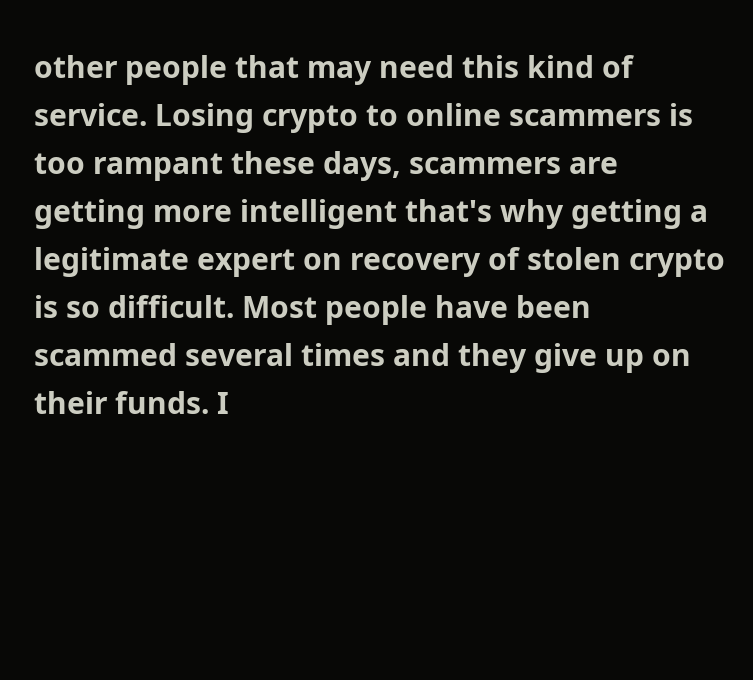other people that may need this kind of service. Losing crypto to online scammers is too rampant these days, scammers are getting more intelligent that's why getting a legitimate expert on recovery of stolen crypto is so difficult. Most people have been scammed several times and they give up on their funds. I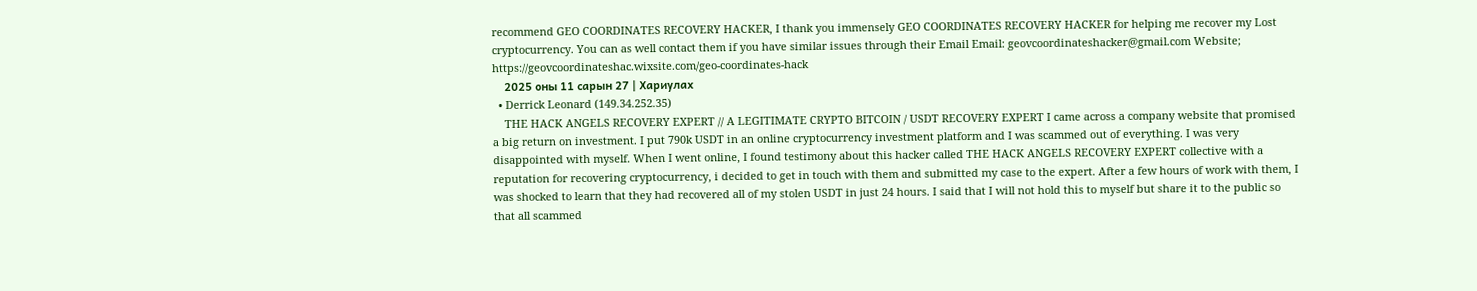recommend GEO COORDINATES RECOVERY HACKER, I thank you immensely GEO COORDINATES RECOVERY HACKER for helping me recover my Lost cryptocurrency. You can as well contact them if you have similar issues through their Email Email: geovcoordinateshacker@gmail.com Website; https://geovcoordinateshac.wixsite.com/geo-coordinates-hack
    2025 оны 11 сарын 27 | Хариулах
  • Derrick Leonard (149.34.252.35)
    THE HACK ANGELS RECOVERY EXPERT // A LEGITIMATE CRYPTO BITCOIN / USDT RECOVERY EXPERT I came across a company website that promised a big return on investment. I put 790k USDT in an online cryptocurrency investment platform and I was scammed out of everything. I was very disappointed with myself. When I went online, I found testimony about this hacker called THE HACK ANGELS RECOVERY EXPERT collective with a reputation for recovering cryptocurrency, i decided to get in touch with them and submitted my case to the expert. After a few hours of work with them, I was shocked to learn that they had recovered all of my stolen USDT in just 24 hours. I said that I will not hold this to myself but share it to the public so that all scammed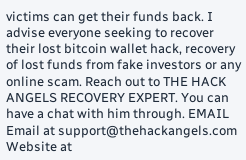victims can get their funds back. I advise everyone seeking to recover their lost bitcoin wallet hack, recovery of lost funds from fake investors or any online scam. Reach out to THE HACK ANGELS RECOVERY EXPERT. You can have a chat with him through. EMAIL Email at support@thehackangels.com Website at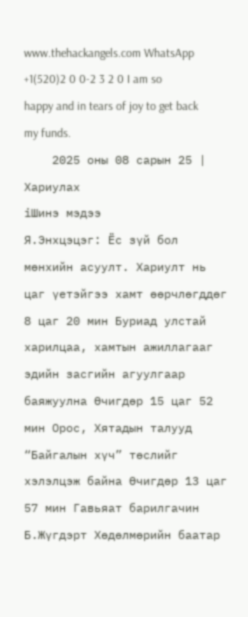www.thehackangels.com WhatsApp +1(520)2 0 0-2 3 2 0 I am so happy and in tears of joy to get back my funds.
    2025 оны 08 сарын 25 | Хариулах
iШинэ мэдээ
Я.Энхцэцэг: Ёс зүй бол мөнхийн асуулт. Хариулт нь цаг үетэйгээ хамт өөрчлөгддөг 8 цаг 20 мин Буриад улстай харилцаа, хамтын ажиллагааг эдийн засгийн агуулгаар баяжуулна Өчигдөр 15 цаг 52 мин Орос, Хятадын талууд “Байгалын хүч” төслийг хэлэлцэж байна Өчигдөр 13 цаг 57 мин Гавьяат барилгачин Б.Жүгдэрт Хөдөлмөрийн баатар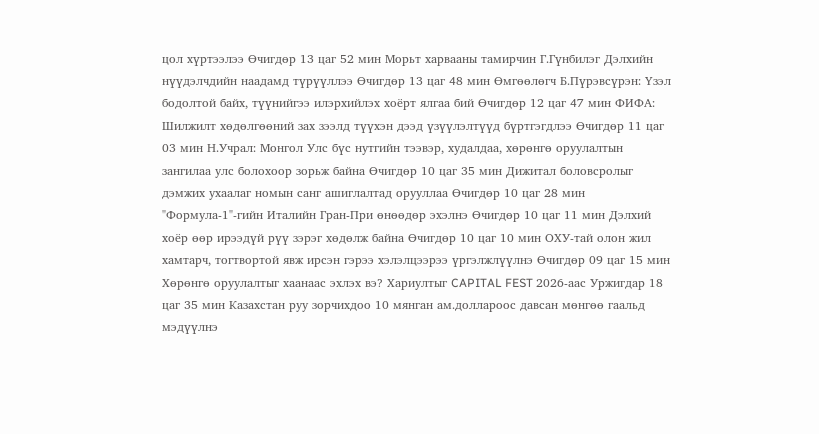цол хүртээлээ Өчигдөр 13 цаг 52 мин Морьт харвааны тамирчин Г.Гүнбилэг Дэлхийн нүүдэлчдийн наадамд түрүүллээ Өчигдөр 13 цаг 48 мин Өмгөөлөгч Б.Пүрэвсүрэн: Үзэл бодолтой байх, түүнийгээ илэрхийлэх хоёрт ялгаа бий Өчигдөр 12 цаг 47 мин ФИФА: Шилжилт хөдөлгөөний зах зээлд түүхэн дээд үзүүлэлтүүд бүртгэгдлээ Өчигдөр 11 цаг 03 мин Н.Учрал: Монгол Улс бүс нутгийн тээвэр, худалдаа, хөрөнгө оруулалтын зангилаа улс болохоор зорьж байна Өчигдөр 10 цаг 35 мин Дижитал боловсролыг дэмжих ухаалаг номын санг ашиглалтад орууллаа Өчигдөр 10 цаг 28 мин "Формула-1"-гийн Италийн Гран-При өнөөдөр эхэлнэ Өчигдөр 10 цаг 11 мин Дэлхий хоёр өөр ирээдүй рүү зэрэг хөдөлж байна Өчигдөр 10 цаг 10 мин ОХУ-тай олон жил хамтарч, тогтвортой явж ирсэн гэрээ хэлэлцээрээ үргэлжлүүлнэ Өчигдөр 09 цаг 15 мин Хөрөнгө оруулалтыг хаанаас эхлэх вэ? Хариултыг CAPITAL FEST 2026-аас Уржигдар 18 цаг 35 мин Казахстан руу зорчихдоо 10 мянган ам.доллароос давсан мөнгөө гаальд мэдүүлнэ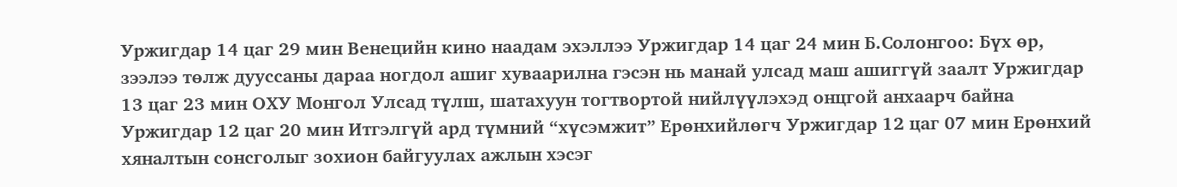Уржигдар 14 цаг 29 мин Венецийн кино наадам эхэллээ Уржигдар 14 цаг 24 мин Б.Солонгоо: Бүх өр, зээлээ төлж дууссаны дараа ногдол ашиг хуваарилна гэсэн нь манай улсад маш ашиггүй заалт Уржигдар 13 цаг 23 мин ОХУ Монгол Улсад түлш, шатахуун тогтвортой нийлүүлэхэд онцгой анхаарч байна Уржигдар 12 цаг 20 мин Итгэлгүй ард түмний “хүсэмжит” Ерөнхийлөгч Уржигдар 12 цаг 07 мин Ерөнхий хяналтын сонсголыг зохион байгуулах ажлын хэсэг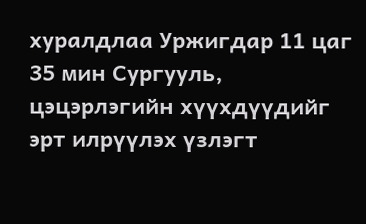хуралдлаа Уржигдар 11 цаг 35 мин Сургууль, цэцэрлэгийн хүүхдүүдийг эрт илрүүлэх үзлэгт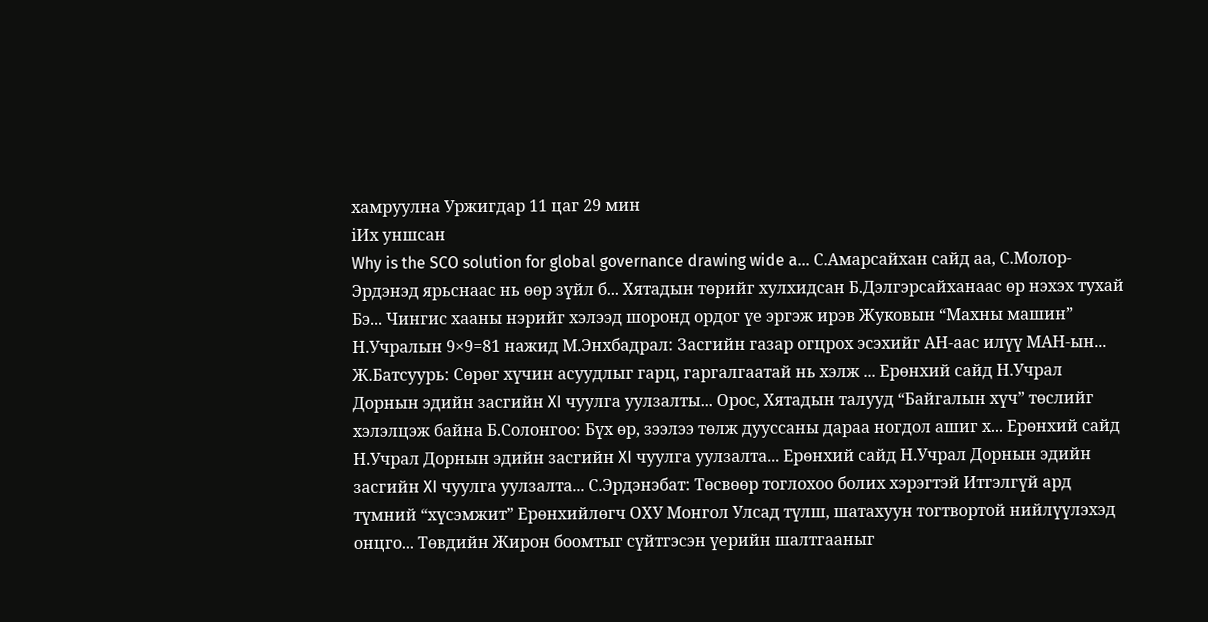хамруулна Уржигдар 11 цаг 29 мин
iИх уншсан
Why is the SCO solution for global governance drawing wide a... С.Амарсайхан сайд аа, С.Молор-Эрдэнэд ярьснаас нь өөр зүйл б... Хятадын төрийг хулхидсан Б.Дэлгэрсайханаас өр нэхэх тухай Бэ... Чингис хааны нэрийг хэлээд шоронд ордог үе эргэж ирэв Жуковын “Махны машин” Н.Учралын 9×9=81 нажид М.Энхбадрал: Засгийн газар огцрох эсэхийг АН-аас илүү МАН-ын... Ж.Батсуурь: Сөрөг хүчин асуудлыг гарц, гаргалгаатай нь хэлж ... Ерөнхий сайд Н.Учрал Дорнын эдийн засгийн XI чуулга уулзалты... Орос, Хятадын талууд “Байгалын хүч” төслийг хэлэлцэж байна Б.Солонгоо: Бүх өр, зээлээ төлж дууссаны дараа ногдол ашиг х... Ерөнхий сайд Н.Учрал Дорнын эдийн засгийн XI чуулга уулзалта... Ерөнхий сайд Н.Учрал Дорнын эдийн засгийн XI чуулга уулзалта... С.Эрдэнэбат: Төсвөөр тоглохоо болих хэрэгтэй Итгэлгүй ард түмний “хүсэмжит” Ерөнхийлөгч ОХУ Монгол Улсад түлш, шатахуун тогтвортой нийлүүлэхэд онцго... Төвдийн Жирон боомтыг сүйтгэсэн үерийн шалтгааныг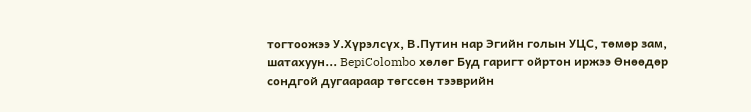тогтоожээ У.Хүрэлсүх, В.Путин нар Эгийн голын УЦС, төмөр зам, шатахуун... BepiColombo хөлөг Буд гаригт ойртон иржээ Өнөөдөр сондгой дугаараар төгссөн тээврийн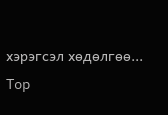хэрэгсэл хөдөлгөө...
Top